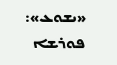«ܝܫܘܥ»: ܦܘܪܫܐ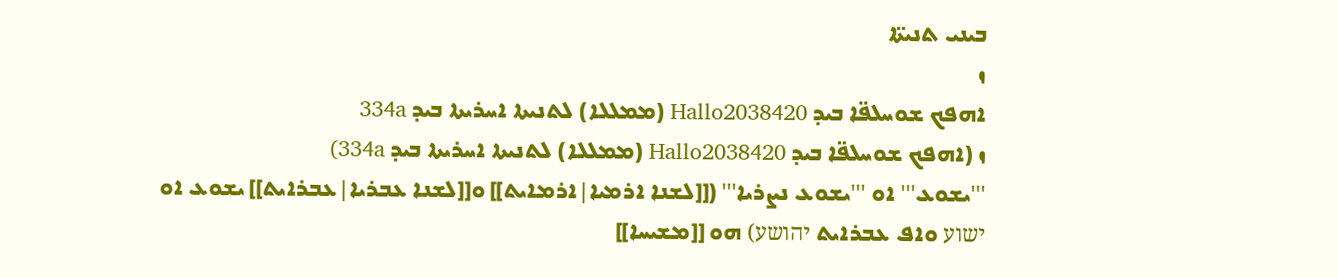ܒܝܢܝ ܬܢܝܬ̈ܐ
ܙ
ܐܗܦܟ ܫܘܚܠܦ̈ܐ ܒܝܕ Hallo2038420 (ܡܡܠܠܐ) ܠܬܢܝܬܐ ܐܚܪܝܬܐ ܒܝܕ 334a
ܙ (ܐܗܦܟ ܫܘܚܠܦ̈ܐ ܒܝܕ Hallo2038420 (ܡܡܠܠܐ) ܠܬܢܝܬܐ ܐܚܪܝܬܐ ܒܝܕ 334a)
'''ܝܫܘܥ''' ܐܘ '''ܝܫܘܥ ܢܨܪܝܐ''' ([[ܠܫܢܐ ܐܪܡܝܐ|ܐܪܡܐܝܬ]] ܘ[[ܠܫܢܐ ܥܒܪܝܐ|ܥܒܪܐܝܬ]] ܝܫܘܥ ܐܘ ישוע ܘܐܦ ܥܒܪܐܝܬ יהושע) ܗܘ [[ܡܫܝܚܐ]]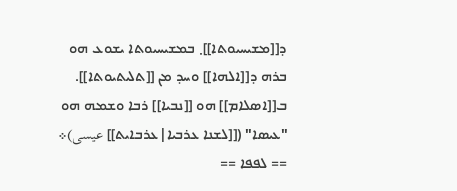ܕ[[ܡܫܝܚܝܘܬܐ]]܂ ܒܡܫܝܚܝܘܬܐ ܝܫܘܥ ܗܘ ܒܪܗ ܕ[[ܐܠܗܐ]] ܘܚܕ ܡܢ [[ܬܠܝܬܝܘܬܐ]]. ܒ[[ܐܣܠܐܡ]] ܗܘ [[ܢܒܝܐ]] ܪܒܐ ܘܫܡܗ ܗܘ "ܥܝܣܐ" ([[ܠܫܢܐ ܥܪܒܝܐ|ܥܪܒܐܝܬ]] عيسى)܀
== ܠܦܦܐ ==